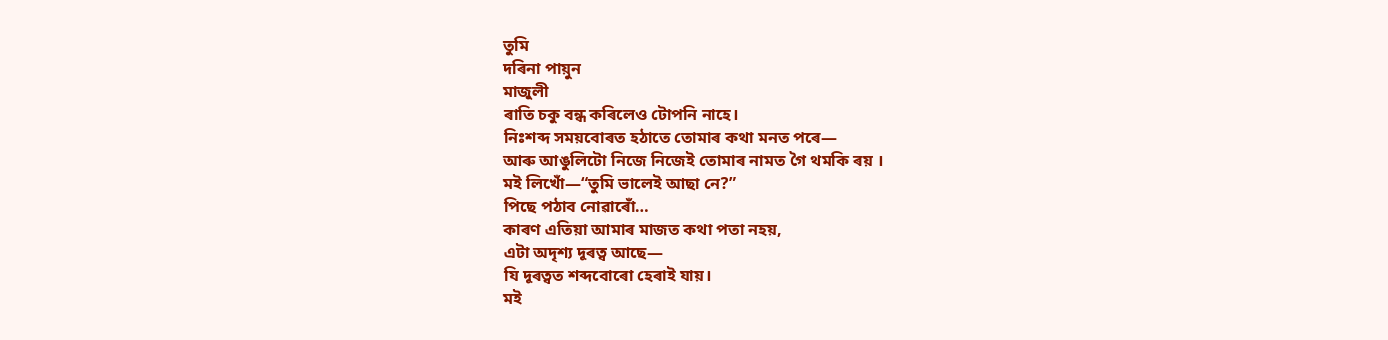তুমি
দৰিনা পায়ুন
মাজুলী
ৰাতি চকু বন্ধ কৰিলেও টোপনি নাহে।
নিঃশব্দ সময়বোৰত হঠাতে তোমাৰ কথা মনত পৰে—
আৰু আঙুলিটো নিজে নিজেই তোমাৰ নামত গৈ থমকি ৰয় ।
মই লিখোঁ—“তুমি ভালেই আছা নে?”
পিছে পঠাব নোৱাৰোঁ…
কাৰণ এতিয়া আমাৰ মাজত কথা পতা নহয়,
এটা অদৃশ্য দূৰত্ব আছে—
যি দূৰত্বত শব্দবোৰো হেৰাই যায়।
মই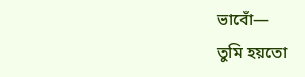ভাবোঁ—
তুমি হয়তো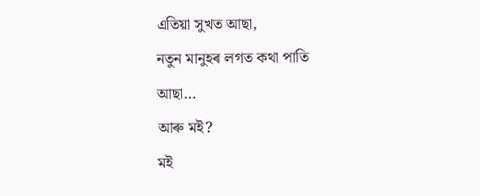এতিয়া সুখত আছা,
নতুন মানুহৰ লগত কথা পাতি আছা…
আৰু মই?
মই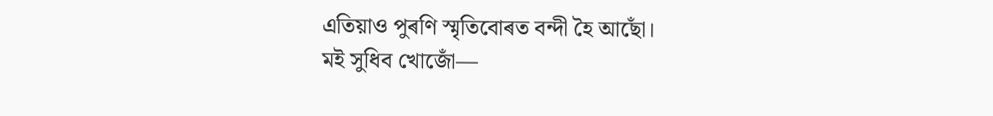এতিয়াও পুৰণি স্মৃতিবোৰত বন্দী হৈ আছোঁ।
মই সুধিব খোজোঁ—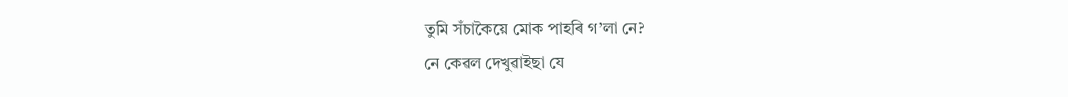তুমি সঁচাকৈয়ে মোক পাহৰি গ’লা নে?
নে কেৱল দেখুৱাইছা যে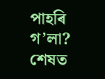পাহৰি গ’লা?
শেষত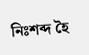নিঃশব্দ হৈ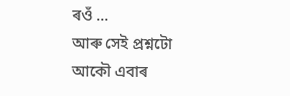ৰওঁ …
আৰু সেই প্ৰশ্নটো
আকৌ এবাৰ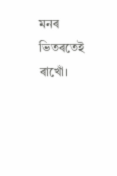মনৰ ভিতৰতেই ৰাখোঁ।